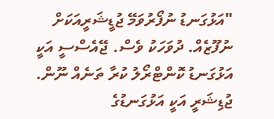"އަޅުގަނޑު ނުފޯރުވަމޭ ޖުޑީޝަރީއަކަށް ނުފޫޒެއް. ދުވަހަކު ވެސް. ޖޭއެސްސީ އަކީ އަޅުގަނޑު ކޮންޓްރޯލު ކުރާ ތަނެއް ނޫން. ޖުޑިޝަރީ އަކީ އަޅުގަނޑުގެ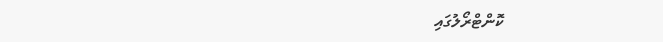ކޮންޓްރޯލުގައި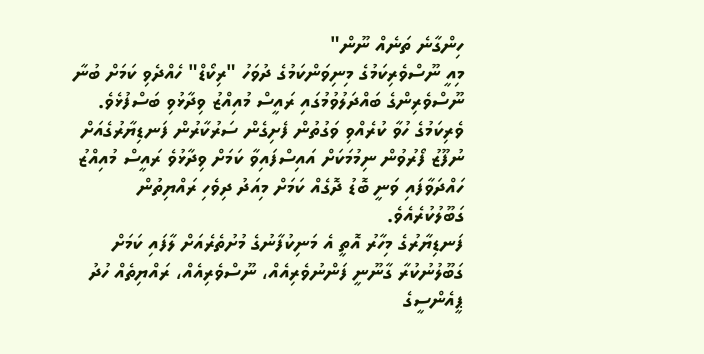ހިންގާނެ ތަނެއް ނޫން"
މިއީ ނޫސްވެރިކަމުގެ މިނިވަންކަމުގެ ދުވަހު "ރިކޯޑް" ހެއްދެވި ކަމަށް ބުނާ ނޫސްވެރިންގެ ބައްދަލުވުމުގައި ރައީސް މުއިއްޒު ވިދާޅުވި ބަސްފުޅެވެ.
ވެރިކަމުގެ ހުވާ ކުރެއްވި ވަގުތުން ފެށިގެން ސަރުކާރުން ފަނޑިޔާރުގެއަށް ނުފޫޒު ފޯރުވުން ނިމުމަކަށް އައިސްފައިވާ ކަމަށް ވިދާޅުވެ ރައީސް މުއިއްޒު ހައްދަވާފައި ވަނީ ބޮޑު ދޮގެއް ކަމަށް މިއަދު ދިވެހި ރައްޔިތުން ގަބޫލުކުރެއެވެ.
ފަނޑިޔާރުގެ މިހާރު އޮތީ އެ މަނިކުފާނުގެ މުށުތެރެއަށް ލާފައި ކަމަށް ގަބޫލުނުކުރާ ގާނޫނީ ފަންނުވެރިއެއް، ނޫސްވެރިއެއް، ރައްޔިތެއް ހުދު ޕީއެންސީގެ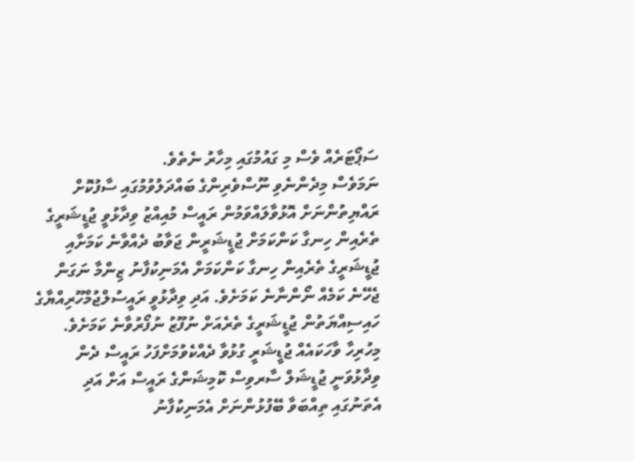ސަޕޯޓަރެއް ވެސް މި ގައުމުގައި މިހާރު ނެތެވެ.
ނަމަވެސް މިދެންނެވި ނޫސްވެރިންގެ ބައްދަލުވުމުގައި ސާފުކޮށް ރައްޔިތުންނަށް އޮޅުވާލައްވަމުން ރައީސް މުއިއްޒު ވިދާޅުވީ ޖުޑީޝަރީގެ ތެރެއިން ހިނގާ ކަންކަމަށް ޖުޑީޝަރީން ޖަވާބު ދެއްވާނެ ކަމަށާއި ޖުޑީޝަރީގެ ތެރެއިން ހިނގާ ކަންކަމަށް އެމަނިކުފާނު ޒިންމާ ނަގަން ޖެހޭނެ ކަމެއް ނޯންނާނެ ކަމަށެވެ. އަދި ވިދާޅުވީ ރައީސުލްޖުމްހޫރިއްޔާގެ ހައިސިއްޔަތުން ޖުޑީޝަރީގެ ތެރެއަށް ނުފޫޒު ނުފޯރުވާނެ ކަމަށެވެ.
މިހުރިހާ ވާހަކައެއް ޖުޑީޝަރީ ގުޅުވާ ދެއްކެވުމަށްފަހު ރައީސް ދެން ވިދާޅުވަނީ ޖުޑީޝަލް ސާރވިސް ކޮމިޝަންގެ ރައީސް އަށް އަދި އެތަނުގައި ތިއްބަވާ ބޭފުޅުންނަށް އެމަނިކުފާނު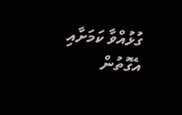ގުޅުއްވާ ކަމަށާއި އެގޮތުން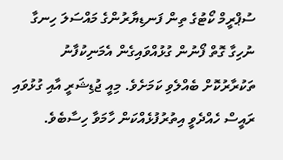ސުޕްރީމް ކޯޓުގެ ތިން ފަނޑިޔާރުންގެ މައްސަލަ ހިނގާ ނުހިގާ ގޮތް ފޯނުން ގުޅުއްވައިގެން އެމަނިކުފާނު ތަކުރާރުކޮށް ބެއްލެވި ކަމަށެވެ. މިއީ ޖުޑިޝަރީ އާއި ގުޅުވައި ރައީސް ހެއްދެވީ އިތުރުފުޅެއްކަން ހާމަވާ ހިސާބެވެ.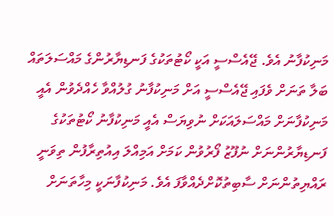މަނިކުފާނު އެވެ. ޖޭއެސްސީ އަކީ ކޯޓުތަކުގެ ފަނޑިޔާރުންގެ މައްސަލަތައް ބަލާ ތަނަށް ވެފައި ޖޭއެސްސީ އަށް މަނިކުފާނު ގުލުއްވާ ހެއްދެވުން އެއީ މަނިކުފާނަށް މައްސަލައަކަށް ނުވިޔަސް އެއީ މަނިކުފާނު ކޯޓުތަކުގެ ފަނޑިޔާރުންނަށް ނުފޫޒު ފޯރުވުން ކަމަށް އަމިއްލަ އިއުތިރާފުން ތިވަނީ ރައްޔިތުންނަށް ސާބިތުކޮށްދެއްވާފަ އެވެ. މަނިކުފާނަކީ މިހާތަނަށް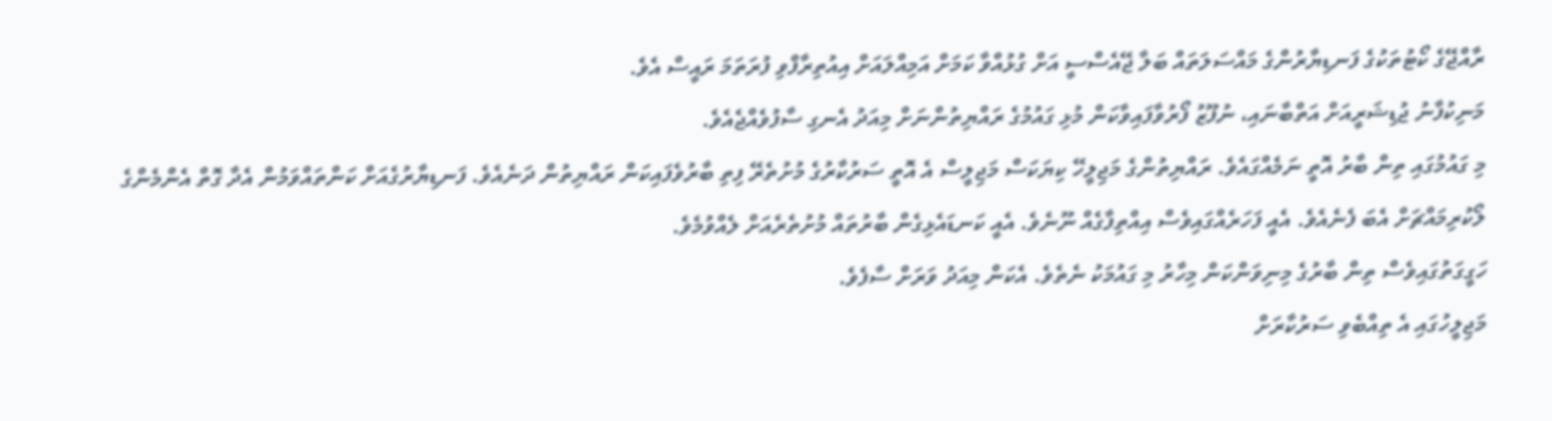ރާއްޖޭގެ ކޯޓުތަކުގެ ފަނޑިޔާރުންގެ މައްސަލަތައް ބަލާ ޖޭއެސްސީ އަށް ގުޅުއްވާ ކަމަށް އަމިއްލައަށް އިއުތިރާފްވި ފުރަތަމަ ރައީސް އެވެ.
މަނިކުފާނު ޖުޑިޝަރީއަށް އަތްބާނައި، ނުފޫޒު ފޯރުވާފައިވާކަން މުޅި ގައުމުގެ ރައްޔިތުންނަށް މިއަދު އެނގި ސާފުވެއްޖެއެވެ.
މި ގައުމުގައި ތިން ބާރު އޮތީ ނަމެއްގައެވެ. ރައްޔިތުންގެ މަޖިލީހޭ ކިޔަކަސް މަޖިލީސް އެ އޮތީ ސަރުކާރުގެ މުށުތެރޭ ފިތި ބާރުވެފައިކަން ރައްޔިތުން ދަނެއެވެ. ފަނޑިޔާރުގެއަށް ކަންތައްވަމުން އެދާ ގޮތް އެންމެންގެ ލޯކުރިމައްޗަށް އެބަ ފެނެއެވެ. އެއީ ފަހަރެއްގައިވެސް އިއްތިފާގެއް ނޫނެވެ. އެއީ ކަނޑައެޅިގެން ބާރުތައް މުށުތެރެއަށް ލެއްވުމެވެ.
ހަގީގަތުގައިވެސް ތިން ބާރުގެ މިނިވަންކަން މިހާރު މި ގައުމަކު ނެތެވެ. އެކަން މިއަދު ވަރަށް ސާފެވެ.
މަޖިލީހުގައި އެ ތިއްބެވި ސަރުކާރަށް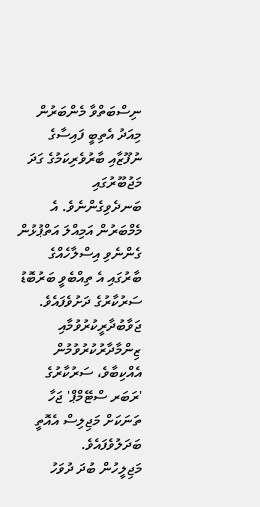ނިސްބަތްވާ މެންބަރުން މިއަދު އެތިބީ ފައިސާގެ ނުފޫޒާއި ބާރުވެރިކަމުގެ ގަދަ މަޖުބޫރުގައި ބަނދެވިގެންނެވެ. އެ މެމްބަރުން އަމިއްލަ އަތްޕުޅުން ގެންނެވި އިސްލާހެއްގެ ބާރުގައި އެ ތިއްބެވީ ބަރުބޮޑު ސަރުކާރުގެ ދަށުވެފައެވެ.
ޖަވާބުދާރީކުރުވުމާއި ޒިންމާދާރުކުރުވުމުން އެއްކިބާވެ، ސަރުކާރުގެ 'ރަބަރ ސްޓޭމްޕް' ޖަހާ ތަނަކަށް މަޖިލިސް އެއޮތީ ބަދަލުވެފައެވެ.
މަޖިލީހުން ބުދަ ދުވަހު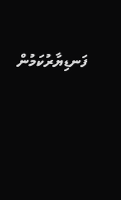ފަނޑިޔާރުކަމުން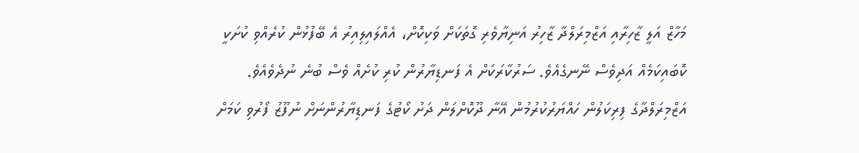މަހާޒް އަލީ ޒާހިރާއި އަޒްމިރަލްދާ ޒާހިރު އަނިޔާވެރި ގޮތަކަށް ވަކިކޮށް، އެއްލައިލިއިރު އެ ބޭފުޅުން ކުރެއްވި ކުށަކީ ކޮބައިކަމެއް އަދިވެސް ނޭނގެއެވެ. ސަރުކާރަކަށް އެ ފަނޑިޔާރުން ކުރި ކުށެއް ވެސް ބުނެ ނުދެވެއެވެ.
އަޒްމިރަލްދާގެ ފިރިކަލުން ހައްޔަރުކުރުމުން އޭނާ ދޫކޮށްލަން ދަށު ކޯޓުގެ ފަނޑިޔާރުންނަށް ނުފޫޒު ފޯރުވި ކަމަށް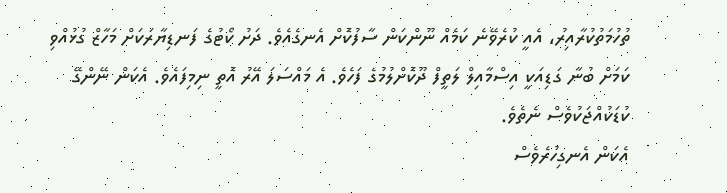ތުހުމަތުކުރާއިރު، އެއީ ކުރެވޭނެ ކަމެއް ނޫންކަން ސާފުކޮށް އެނގެއެވެ. ދަށު ކޯޓުގެ ފަނޑިޔާރަކަށް މަހާޒް ގުޅުއްވި ކަމަށް ބުނާ ގަޑިއަކީ އިސްމާއިލް ލަތީފް ދޫކޮށްލުމުގެ ފަހެވެ. އެ މައްސަލަ އޭރު އޮތީ ނިމިފައެވެ. އެކަން ނޭންގޭ ކުޑަކުއްޖަކުވެސް ނެތެވެ.
އެކަން އެނގިހުރެވެސް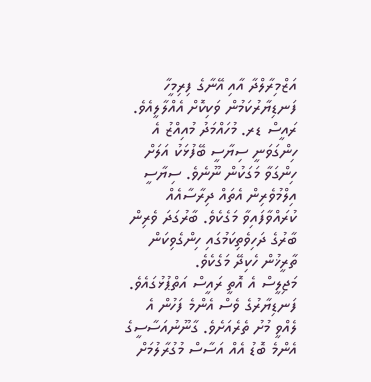އަޒްމިރާލްދާ އާއި އޭނާގެ ފިރިމީހާ ފަނޑިޔާރުކަމުން ވަކިކޮށް އެއްލާލީއެވެ.
ރައީސް ޑރ. މުހައްމަދު މުއިއްޒު އެ ހިންގަވަނީ ސިޔާސީ ބޭފުޅަކު އަލަށް ހިންގަވާ މަގަކުން ނޫނެވެ. ސިޔާސީ އިލްމުވެރިން އެތައް ދިރާސާއެއް ކުރައްވާފައިވާ މަގެކެވެ. ބާރުގަދަ ވެރިން ބާރުގެ ދަހިވެތިކަމުގައި ހިންގެވިކަން ތާރީޚުން ހެކިދޭ މަގެކެވެ.
މަޖިލީސް އެ އޮތީ ރައީސް އަތްޕުޅުގައެވެ. ފަނޑިޔާރުގެ ވެސް އެންމެ ފަހުން އެ ލެއްވީ މުށު ތެރެއަށެވެ. ގާނޫނުއަސާސީގެ އެންމެ ބޮޑު އެއް އަސާސް މުގުރާލުމަށް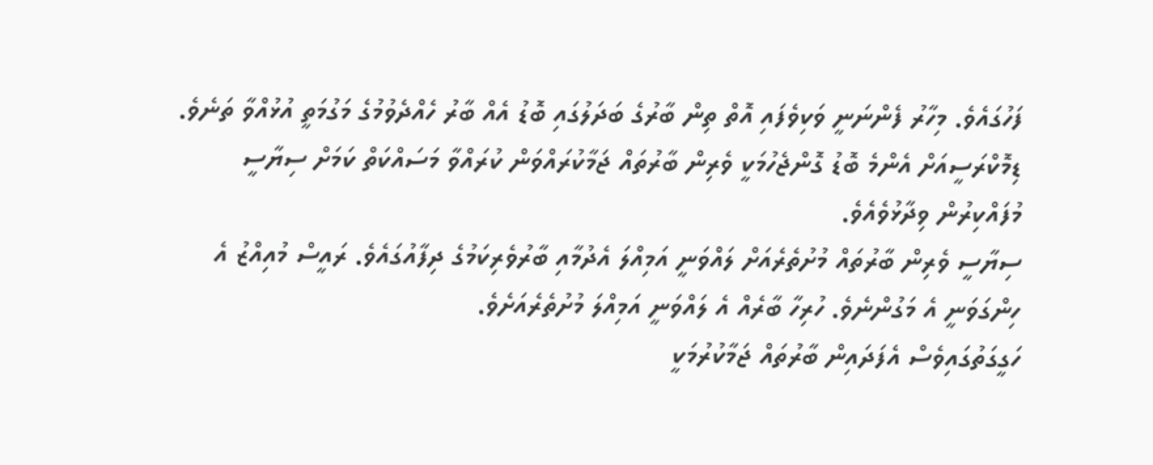ފަހުގައެވެ. މިހާރު ފެންނަނީ ވަކިވެފައި އޮތް ތިން ބާރުގެ ބަދަލުގައި ބޮޑު އެއް ބާރު ހެއްދެވުމުގެ މަގުމަތީ އުޅުއްވާ ތަނެވެ.
ޑިމޮކްރަސީއަށް އެންމެ ބޮޑު ގޮންޖެހުމަކީ ވެރިން ބާރުތައް ޖަމާކުރައްވަން ކުރައްވާ މަސައްކަތް ކަމަށް ސިޔާސީ މުފައްކިރުން ވިދާޅުވެއެވެ.
ސިޔާސީ ވެރިން ބާރުތައް މުށުތެރެއަށް ލައްވަނީ އަމިއްލަ އެދުމާއި ބާރުވެރިކަމުގެ ދިފާއުގައެވެ. ރައީސް މުއިއްޒު އެ ހިންގަވަނީ އެ މަގުންނެވެ. ހުރިހާ ބާރެއް އެ ލައްވަނީ އަމިއްލަ މުށުތެރެއަށެވެ.
ހަގީގަތުގައިވެސް އެފަދައިން ބާރުތައް ޖަމާކުރުމަކީ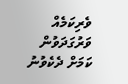ވެރިކަމެއް ވަރުގަދަވުން ކަމަށް ދެކެވުނު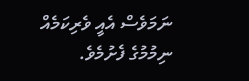ނަމަވެސް އެއީ ވެރިކަމެއް ނިމުމުގެ ފެށުމެވެ.